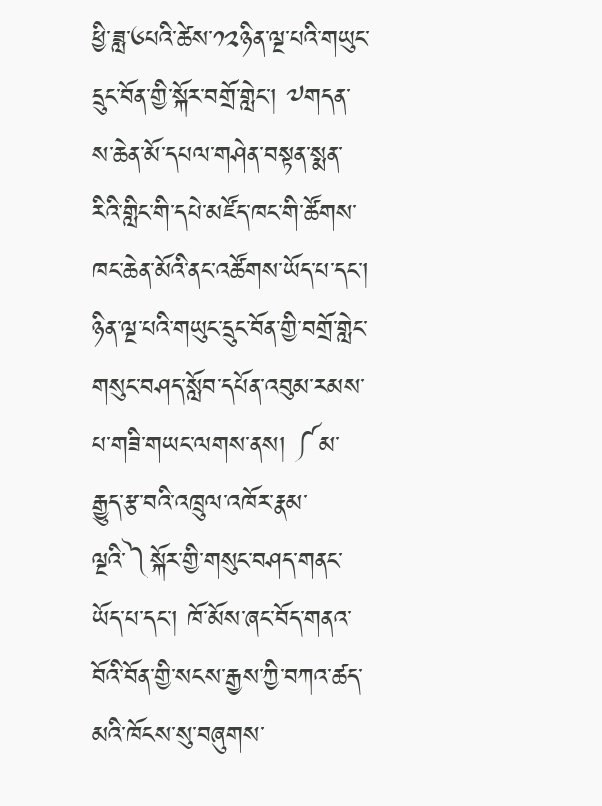ཕྱི་ཟླ་༦པའི་ཚེས་༡༢ཉིན་ལྔ་པའི་གཡུང་དྲུང་བོན་གྱི་སྐོར་བགྲོ་གླེང་། ༧གདན་ས་ཆེན་མོ་དཔལ་གཤེན་བསྟན་སྨན་རིའི་གླིང་གི་དཔེ་མཛོད་ཁང་གི་ཚོགས་ཁང་ཆེན་མོའི་ནང་འཚོགས་ཡོད་པ་དང་།
ཉིན་ལྔ་པའི་གཡུང་དྲུང་བོན་གྱི་བགྲོ་གླེང་གསུང་བཤད་སློབ་དཔོན་འབུམ་རམས་པ་གཟི་གཡང་ལགས་ནས། ༼མ་རྒྱུད་རྩ་བའི་འཁྲུལ་འཁོར་རྣམ་ལྔའི་༽སྐོར་གྱི་གསུང་བཤད་གནང་ཡོད་པ་དང་། ཁོ་མོས་ཞང་བོད་གནའ་བོའི་བོན་གྱི་སངས་རྒྱས་ཀྱི་བཀའ་ཚད་མའི་ཁོངས་སུ་བཞུགས་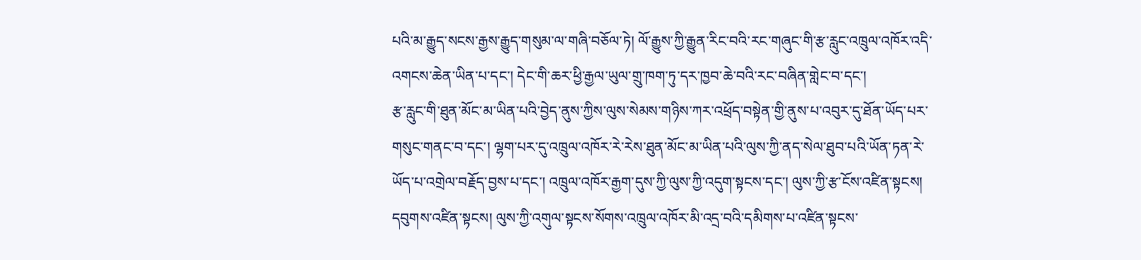པའི་མ་རྒྱུད་སངས་རྒྱས་རྒྱུད་གསུམ་ལ་གཞི་བཅོལ་ཏེ། ལོ་རྒྱུས་ཀྱི་རྒྱུན་རིང་བའི་རང་གཞུང་གི་རྩ་རླུང་འཁྲུལ་འཁོར་འདི་འགངས་ཆེན་ཡིན་པ་དང་། དེང་གི་ཆར་ཕྱི་རྒྱལ་ཡུལ་གྲུ་ཁག་ཏུ་དར་ཁྱབ་ཆེ་བའི་རང་བཞིན་གླེང་བ་དང་།
རྩ་རླུང་གི་ཐུན་མོང་མ་ཡིན་པའི་བྱེད་ནུས་ཀྱིས་ལུས་སེམས་གཉིས་ཀར་འཕྲོད་བསྟེན་གྱི་ནུས་པ་འབུར་དུ་ཐོན་ཡོད་པར་གསུང་གནང་བ་དང་། ལྷག་པར་དུ་འཁྲུལ་འཁོར་རེ་རེས་ཐུན་མོང་མ་ཡིན་པའི་ལུས་ཀྱི་ནད་སེལ་ཐུབ་པའི་ཡོན་ཏན་རེ་ཡོད་པ་འགྲེལ་བརྗོད་བྱས་པ་དང་། འཁྲུལ་འཁོར་རྒྱག་དུས་ཀྱི་ལུས་ཀྱི་འདུག་སྟངས་དང་། ལུས་ཀྱི་རྩ་ངོས་འཛིན་སྟངས། དབུགས་འཛིན་སྟངས། ལུས་ཀྱི་འགུལ་སྟངས་སོགས་འཁྲུལ་འཁོར་མི་འདྲ་བའི་དམིགས་པ་འཛིན་སྟངས་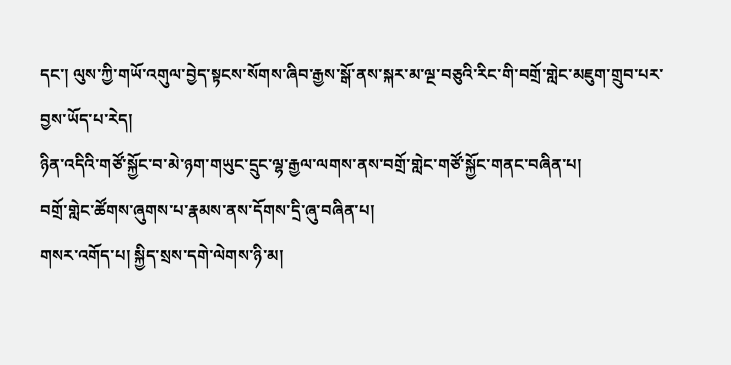དང་། ལུས་ཀྱི་གཡོ་འགུལ་བྱེད་སྟངས་སོགས་ཞིབ་རྒྱས་སྒོ་ནས་སྐར་མ་ལྔ་བཅུའི་རིང་གི་བགྲོ་གླེང་མཇུག་གྲུབ་པར་བྱས་ཡོད་པ་རེད།
ཉིན་འདིའི་གཙོ་སྐྱོང་བ་མེ་ཉག་གཡུང་དྲུང་ལྷ་རྒྱལ་ལགས་ནས་བགྲོ་གླེང་གཙོ་སྐྱོང་གནང་བཞིན་པ།
བགྲོ་གླེང་ཚོགས་ཞུགས་པ་རྣམས་ནས་དོགས་དྲི་ཞུ་བཞིན་པ།
གསར་འགོད་པ། སྐྱིད་སྲས་དགེ་ལེགས་ཉི་མ།